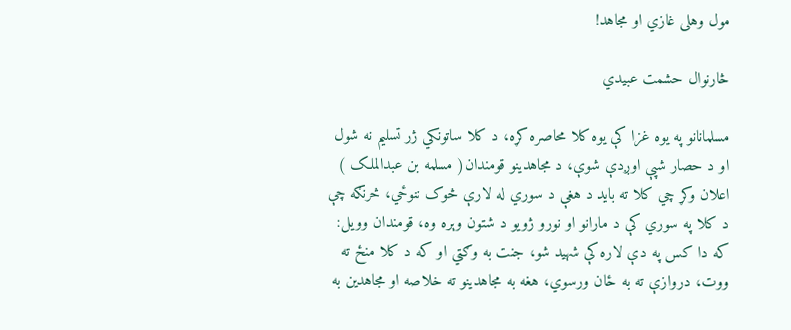مول وهلی غازي او مجاهد!

څارنوال حشمت عبیدي

مسلمانانو په یوه غزا کې یوه کلا محاصره کړه، د کلا ساتونکي ژر تسلیم نه شول او د حصار شپې اوږدې شوې، د مجاهدینو قومندان( مسلمه بن عبدالملک ) اعلان وکړ چي کلا ته باید د هغې د سوري له لارې څوک ننوځي، څرنګه چې د کلا په سوري کې د مارانو او نورو ژویو د شتون وېره وه، قومندان وویل: که دا کس په دې لاره کې شهید شو، جنت به وګټي او که د کلا منځ ته ووت، دروازې ته به ځان ورسوي، هغه به مجاهدینو ته خلاصه او مجاهدین به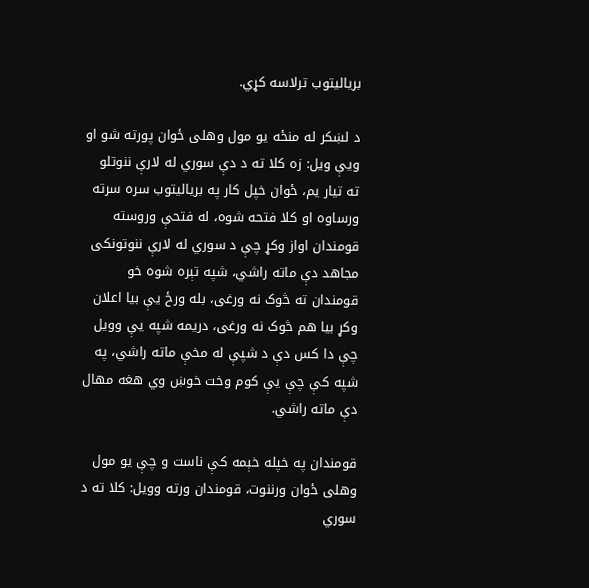بریالیتوب ترلاسه کړي.

د لښکر له منځه یو مول وهلی ځوان پورته شو او ویې ویل: زه کلا ته د دې سوري له لارې ننوتلو ته تیار یم، ځوان خپل کار په بریالیتوب سره سرته ورساوه او کلا فتحه شوه، له فتحې وروسته قومندان اواز وکړ چې د سوري له لارې ننوتونکی مجاهد دې ماته راشي، شپه تېره شوه خو قومندان ته څوک نه ورغی، بله ورځ یې بیا اعلان وکړ بیا هم څوک نه ورغی، دریمه شپه یې وویل چې دا کس دې د شپې له مخې ماته راشي، په شپه کې چې یې کوم وخت خوښ وي هغه مهال دې ماته راشي.

قومندان په خپله خېمه کې ناست و چې یو مول وهلی ځوان ورننوت، قومندان ورته وویل: کلا ته د سوري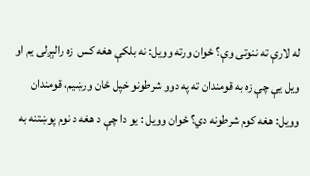له لارې ته ننوتی وې؟ ځوان ورته وویل: نه بلکې هغه کس  زه رالېږلی یم او ویل یې چې زه به قومندان ته په دوو شرطونو خپل ځان ورښیم، قومندان وویل: هغه کوم شرطونه دي؟ ځوان وویل : یو دا چې د هغه د نوم پوښتنه به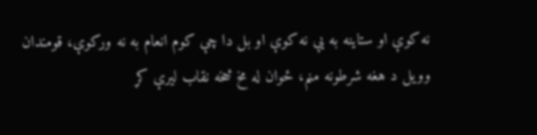نه کوې او ستاینه به یې نه کوې او بل دا چې کوم انعام به نه ورکوې، قومندان وویل د هغه شرطونه منم، ځوان له مخ څخه نقاب لیرې کړ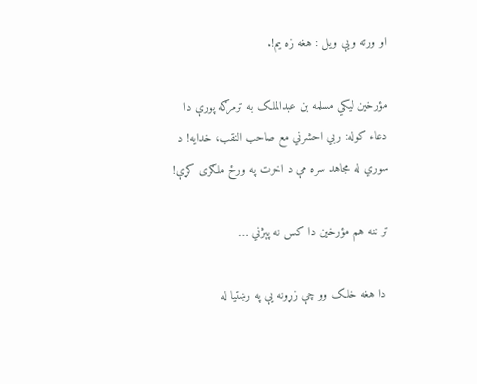او ورته ویې ویل : هغه زه یم!.

مؤرخین لیکي مسلمه بن عبدالملک به ترمرګه پورې دا دعاء کوله: ربي احشرني مع صاحب النقب، خدایه! د سوري له مجاهد سره مې د اخرت په ورځ ملګری کړې!

تر ننه هم مؤرخین دا کس نه پېژني …

 دا هغه خلک وو چې زړونه یې په رښتیا له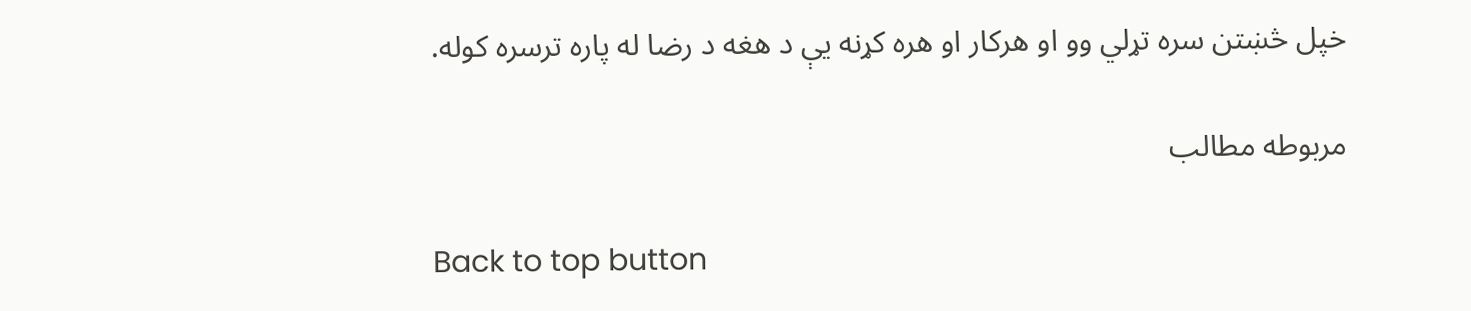خپل څښتن سره تړلي وو او هرکار او هره کړنه یې د هغه د رضا له پاره ترسره کوله.

مربوطه مطالب

Back to top button